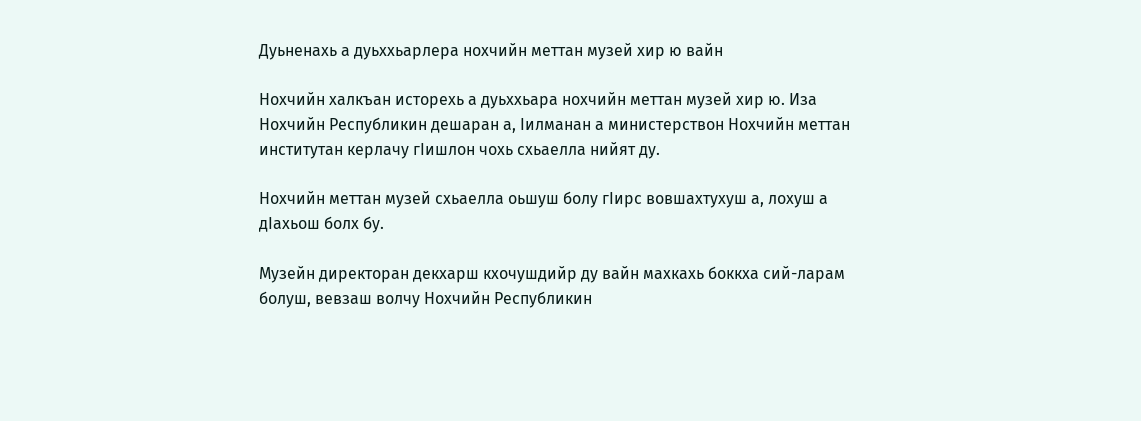Дуьненахь а дуьххьарлера нохчийн меттан музей хир ю вайн

Нохчийн халкъан исторехь а дуьххьара нохчийн меттан музей хир ю. Иза Нохчийн Республикин дешаран а, Ӏилманан а министерствон Нохчийн меттан институтан керлачу гӀишлон чохь схьаелла нийят ду.

Нохчийн меттан музей схьаелла оьшуш болу гӀирс вовшахтухуш а, лохуш а дӀахьош болх бу.

Музейн директоран декхарш кхочушдийр ду вайн махкахь боккха сий-ларам болуш, вевзаш волчу Нохчийн Республикин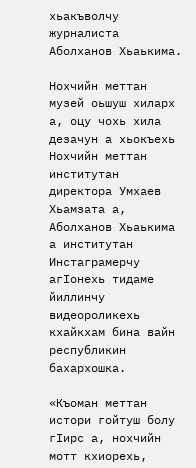хьакъволчу журналиста Аболханов Хьаькима.

Нохчийн меттан музей оьшуш хиларх а, оцу чохь хила дезачун а хьокъехь Нохчийн меттан институтан директора Умхаев Хьамзата а, Аболханов Хьаькима а институтан Инстаграмерчу агӀонехь тидаме йиллинчу видеороликехь кхайкхам бина вайн республикин бахархошка.

«Къоман меттан истори гойтуш болу гӀирс а, нохчийн мотт кхиорехь,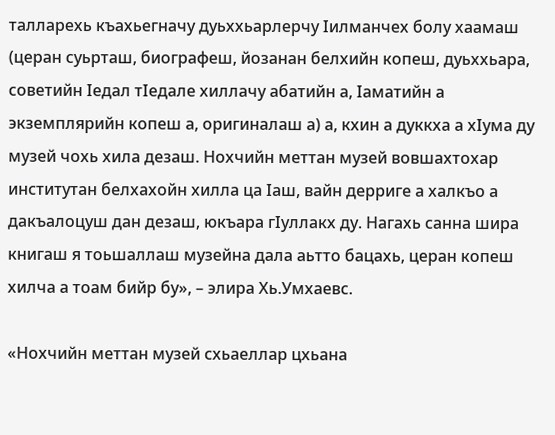талларехь къахьегначу дуьххьарлерчу Ӏилманчех болу хаамаш (церан суьрташ, биографеш, йозанан белхийн копеш, дуьххьара, советийн Ӏедал тӀедале хиллачу абатийн а, Ӏаматийн а экземплярийн копеш а, оригиналаш а) а, кхин а дуккха а хӀума ду музей чохь хила дезаш. Нохчийн меттан музей вовшахтохар институтан белхахойн хилла ца Ӏаш, вайн дерриге а халкъо а дакъалоцуш дан дезаш, юкъара гӀуллакх ду. Нагахь санна шира книгаш я тоьшаллаш музейна дала аьтто бацахь, церан копеш хилча а тоам бийр бу», – элира Хь.Умхаевс.

«Нохчийн меттан музей схьаеллар цхьана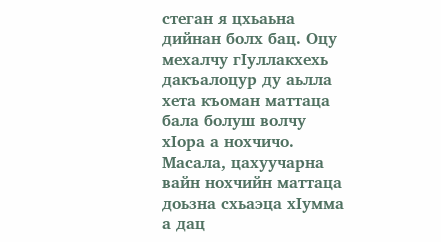стеган я цхьаьна дийнан болх бац. Оцу мехалчу гӀуллакхехь дакъалоцур ду аьлла хета къоман маттаца бала болуш волчу хӀора а нохчичо. Масала, цахуучарна вайн нохчийн маттаца доьзна схьаэца хӀумма а дац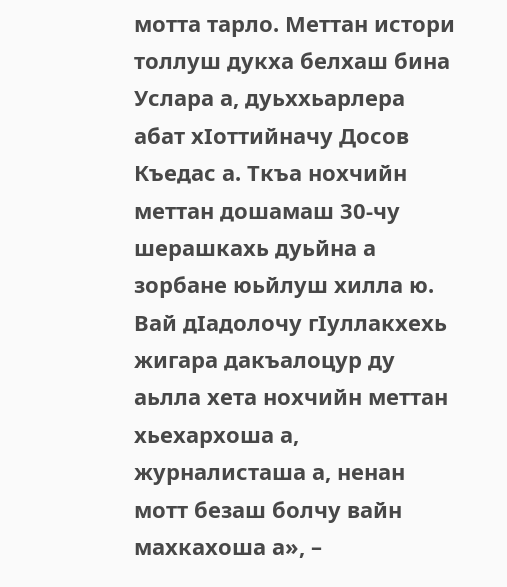мотта тарло. Меттан истори толлуш дукха белхаш бина Услара а, дуьххьарлера абат хӀоттийначу Досов Къедас а. Ткъа нохчийн меттан дошамаш 30-чу шерашкахь дуьйна а зорбане юьйлуш хилла ю. Вай дӀадолочу гӀуллакхехь жигара дакъалоцур ду аьлла хета нохчийн меттан хьехархоша а, журналисташа а, ненан мотт безаш болчу вайн махкахоша а», –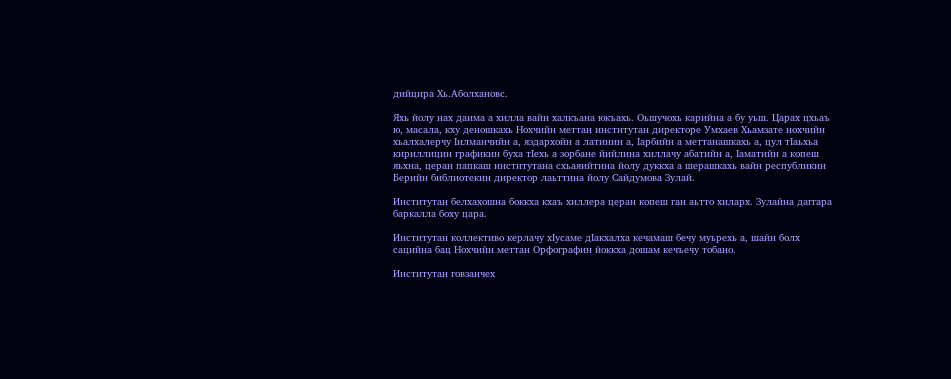дийцира Хь.Аболхановс.

Яхь йолу нах даима а хилла вайн халкъана юкъахь. Оьшучохь карийна а бу уьш. Царах цхьаъ ю, масала, кху деношкахь Нохчийн меттан институтан директоре Умхаев Хьамзате нохчийн хьалхалерчу Ӏилманчийн а, яздархойн а латинин а, Ӏарбийн а меттанашкахь а, цул тӀаьхьа кириллицин графикин буха тӀехь а зорбане йийлина хиллачу абатийн а, Ӏаматийн а копеш яьхна, церан папкаш институтана схьаяийтина йолу дуккха а шерашкахь вайн республикин Берийн библиотекин директор лаьттина йолу Сайдумова Зулай.

Институтан белхахошна боккха кхаъ хиллера церан копеш ган аьтто хиларх. Зулайна даггара баркалла боху цара.

Институтан коллективо керлачу хӀусаме дӀакхалха кечамаш бечу муьрехь а, шайн болх сацийна бац Нохчийн меттан Орфографин йоккха дошам кечъечу тобано.

Институтан говзанчех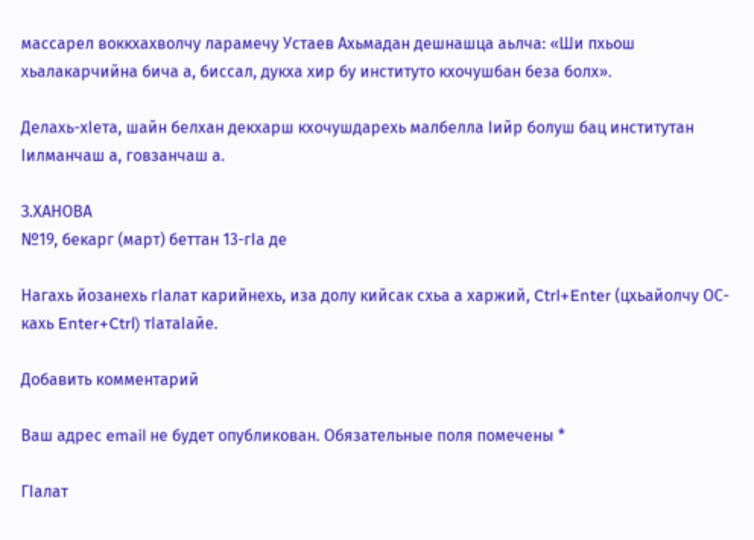массарел воккхахволчу ларамечу Устаев Ахьмадан дешнашца аьлча: «Ши пхьош хьалакарчийна бича а, биссал, дукха хир бу институто кхочушбан беза болх».

Делахь-хIета, шайн белхан декхарш кхочушдарехь малбелла Ӏийр болуш бац институтан Ӏилманчаш а, говзанчаш а.

З.ХАНОВА
№19, бекарг (март) беттан 13-гIа де

Нагахь йозанехь гIалат карийнехь, иза долу кийсак схьа а харжий, Ctrl+Enter (цхьайолчу ОС-кахь Enter+Ctrl) тIатаIайе.

Добавить комментарий

Ваш адрес email не будет опубликован. Обязательные поля помечены *

ГIалат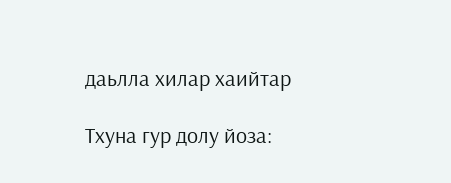даьлла хилар хаийтар

Тхуна гур долу йоза: